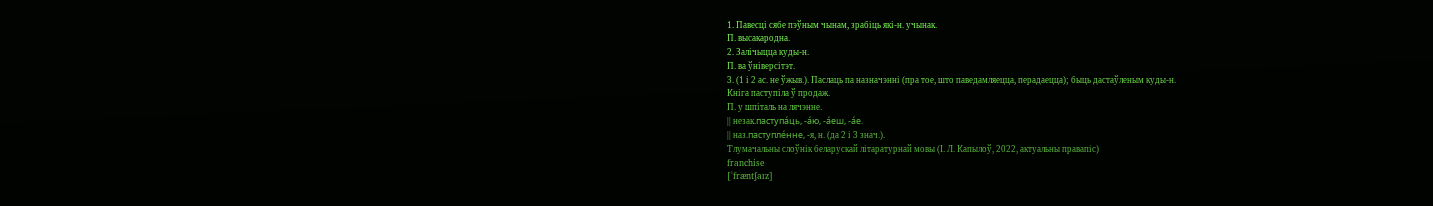1. Павесці сябе пэўным чынам, зрабіць які-н. учынак.
П. высакародна.
2. Залічыцца куды-н.
П. ва ўніверсітэт.
3. (1 і 2 ас. не ўжыв.). Паслаць па назначэнні (пра тое, што паведамляецца, перадаецца); быць дастаўленым куды-н.
Кніга паступіла ў продаж.
П. у шпіталь на лячэнне.
|| незак.паступа́ць, -а́ю, -а́еш, -а́е.
|| наз.паступле́нне, -я, н. (да 2 і 3 знач.).
Тлумачальны слоўнік беларускай літаратурнай мовы (І. Л. Капылоў, 2022, актуальны правапіс)
franchise
[ˈfræntʃaɪz]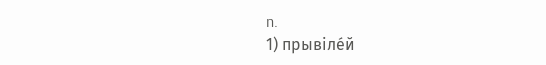n.
1) прывіле́й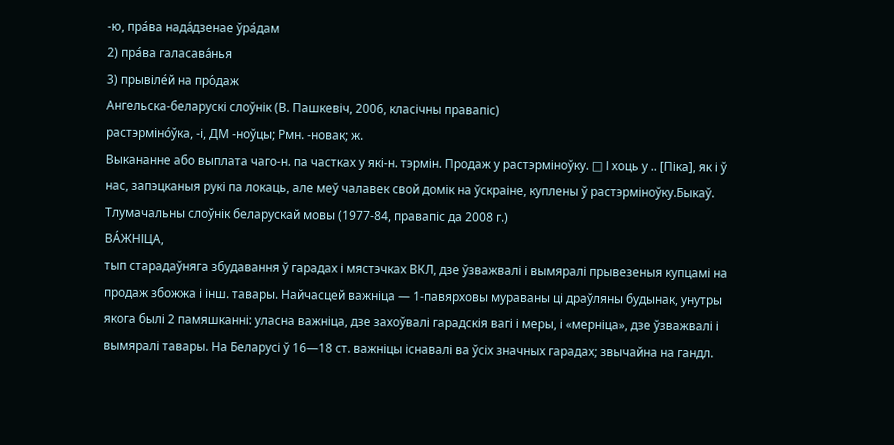-ю, пра́ва нада́дзенае ўра́дам
2) пра́ва галасава́нья
3) прывіле́й на про́даж
Ангельска-беларускі слоўнік (В. Пашкевіч, 2006, класічны правапіс)
растэрміно́ўка, ‑і, ДМ ‑ноўцы; Рмн. ‑новак; ж.
Выкананне або выплата чаго‑н. па частках у які‑н. тэрмін. Продаж у растэрміноўку. □ І хоць у .. [Піка], як і ў нас, запэцканыя рукі па локаць, але меў чалавек свой домік на ўскраіне, куплены ў растэрміноўку.Быкаў.
Тлумачальны слоўнік беларускай мовы (1977-84, правапіс да 2008 г.)
ВА́ЖНІЦА,
тып старадаўняга збудавання ў гарадах і мястэчках ВКЛ, дзе ўзважвалі і вымяралі прывезеныя купцамі на продаж збожжа і інш. тавары. Найчасцей важніца — 1-павярховы мураваны ці драўляны будынак, унутры якога былі 2 памяшканні: уласна важніца, дзе захоўвалі гарадскія вагі і меры, і «мерніца», дзе ўзважвалі і вымяралі тавары. На Беларусі ў 16—18 ст. важніцы існавалі ва ўсіх значных гарадах; звычайна на гандл.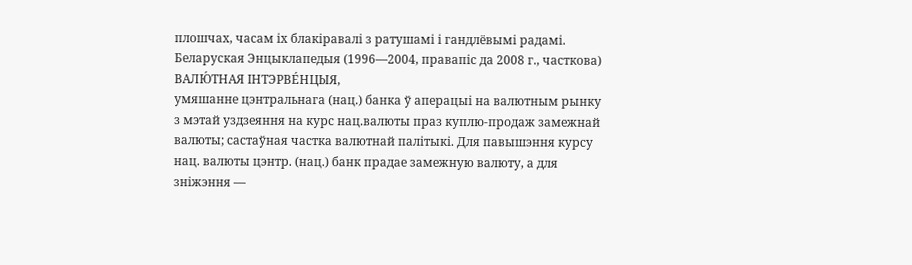плошчах, часам іх блакіравалі з ратушамі і гандлёвымі радамі.
Беларуская Энцыклапедыя (1996—2004, правапіс да 2008 г., часткова)
ВАЛЮ́ТНАЯ ІНТЭРВЕ́НЦЫЯ,
умяшанне цэнтральнага (нац.) банка ў аперацыі на валютным рынку з мэтай уздзеяння на курс нац.валюты праз куплю-продаж замежнай валюты; састаўная частка валютнай палітыкі. Для павышэння курсу нац. валюты цэнтр. (нац.) банк прадае замежную валюту, а для зніжэння —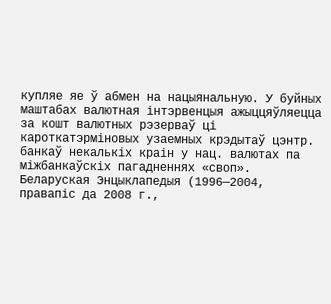купляе яе ў абмен на нацыянальную. У буйных маштабах валютная інтэрвенцыя ажыццяўляецца за кошт валютных рэзерваў ці кароткатэрміновых узаемных крэдытаў цэнтр. банкаў некалькіх краін у нац. валютах па міжбанкаўскіх пагадненнях «своп».
Беларуская Энцыклапедыя (1996—2004, правапіс да 2008 г.,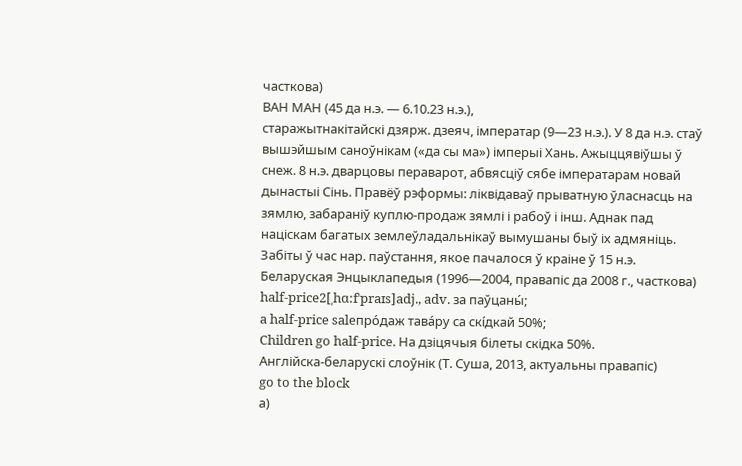часткова)
ВАН МАН (45 да н.э. — 6.10.23 н.э.),
старажытнакітайскі дзярж. дзеяч, імператар (9—23 н.э.). У 8 да н.э. стаў вышэйшым саноўнікам («да сы ма») імперыі Хань. Ажыццявіўшы ў снеж. 8 н.э. дварцовы пераварот, абвясціў сябе імператарам новай дынастыі Сінь. Правёў рэформы: ліквідаваў прыватную ўласнасць на зямлю, забараніў куплю-продаж зямлі і рабоў і інш. Аднак пад націскам багатых землеўладальнікаў вымушаны быў іх адмяніць. Забіты ў час нар. паўстання, якое пачалося ў краіне ў 15 н.э.
Беларуская Энцыклапедыя (1996—2004, правапіс да 2008 г., часткова)
half-price2[ˌhɑ:fˈpraɪs]adj., adv. за паўцаны́;
a half-price saleпро́даж тава́ру са скі́дкай 50%;
Children go half-price. На дзіцячыя білеты скідка 50%.
Англійска-беларускі слоўнік (Т. Суша, 2013, актуальны правапіс)
go to the block
а)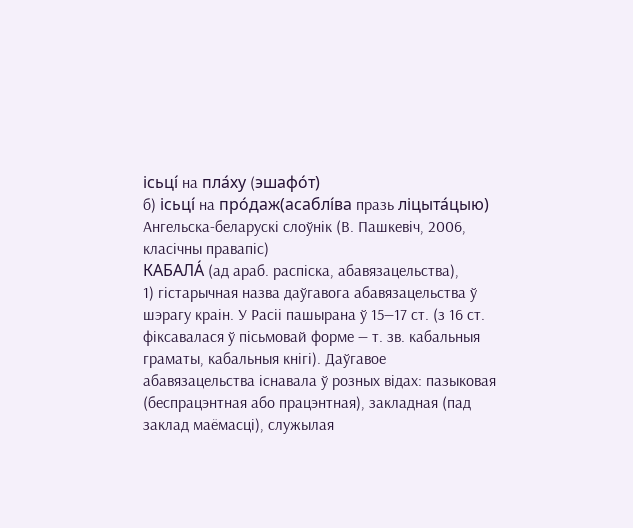ісьці́ на пла́ху (эшафо́т)
б) ісьці́ на про́даж(асаблі́ва празь ліцыта́цыю)
Ангельска-беларускі слоўнік (В. Пашкевіч, 2006, класічны правапіс)
КАБАЛА́ (ад араб. распіска, абавязацельства),
1) гістарычная назва даўгавога абавязацельства ў шэрагу краін. У Расіі пашырана ў 15—17 ст. (з 16 ст. фіксавалася ў пісьмовай форме — т. зв. кабальныя граматы, кабальныя кнігі). Даўгавое абавязацельства існавала ў розных відах: пазыковая (беспрацэнтная або працэнтная), закладная (пад заклад маёмасці), служылая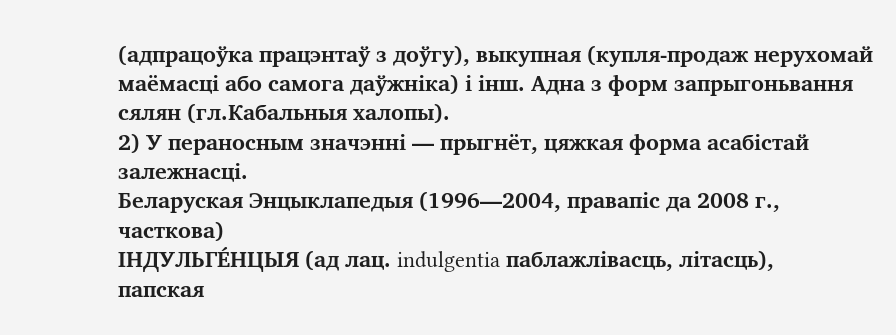(адпрацоўка працэнтаў з доўгу), выкупная (купля-продаж нерухомай маёмасці або самога даўжніка) і інш. Адна з форм запрыгоньвання сялян (гл.Кабальныя халопы).
2) У пераносным значэнні — прыгнёт, цяжкая форма асабістай залежнасці.
Беларуская Энцыклапедыя (1996—2004, правапіс да 2008 г., часткова)
ІНДУЛЬГЕ́НЦЫЯ (ад лац. indulgentia паблажлівасць, літасць),
папская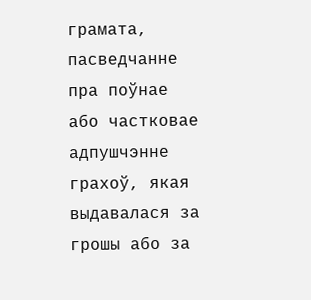грамата, пасведчанне пра поўнае або частковае адпушчэнне грахоў, якая выдавалася за грошы або за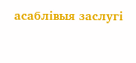асаблівыя заслугі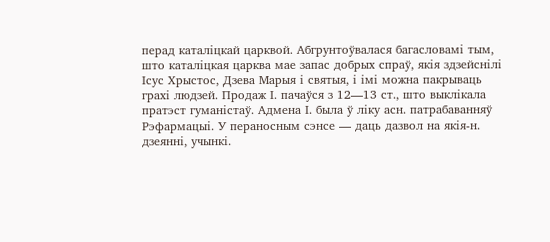перад каталіцкай царквой. Абгрунтоўвалася багасловамі тым, што каталіцкая царква мае запас добрых спраў, якія здзейснілі Ісус Хрыстос, Дзева Марыя і святыя, і імі можна пакрываць грахі людзей. Продаж І. пачаўся з 12—13 ст., што выклікала пратэст гуманістаў. Адмена І. была ў ліку асн. патрабаванняў Рэфармацыі. У пераносным сэнсе — даць дазвол на якія-н. дзеянні, учынкі.